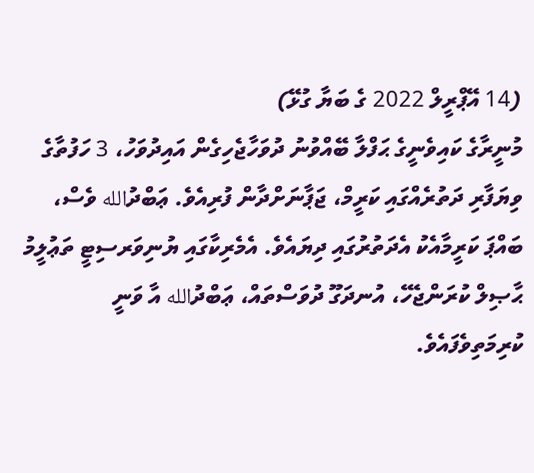(14 އޭޕްރީލް 2022 ގެ ބަޔާ ގުޅޭ)
މުނީރާގެ ކައިވެނީގެ ޙަފްލާ ބޭއްވުނު ދުވަހާޖެހިގެން އައިދުވަހު، 3 ހަފުތާގެ ވިޔަފާރި ދަތުރެއްގައި ކަރީމް، ޖަޕާނަށްދާން ފުރިއެވެ. ޢަބްދުالله ވެސް، ބައްޕަ ކަރީމާއެކު އެދަތުރުގައި ދިޔައެވެ. އެމެރިކާގައި ޔުނިވަރސިޓީ ތަޢުލީމު ޙާޞިލް ކުރަންޖެހޭ، އުނދަގޫ ދުވަސްތައް، ޢަބްދުالله އާ ވަނީ ކުރިމަތިވެފައެވެ.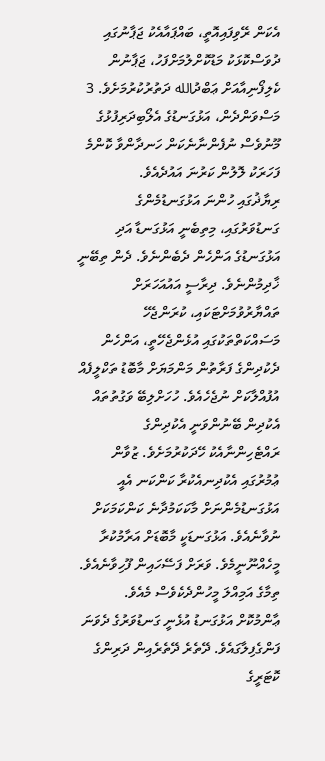އެކަން ރޭވިފައިއޮތީ، ބައްޕައާއެކު ޖަޕާނުގައި ދުވަސްކޮޅަކު މަޑުކޮށްލުމަށްފަހު، ޖަޕާނުން ކެލިފޯނިއާއަށް ޢަބްދުالله ދަތުރުކުރުމަށެވެ. 3 މަސްވަންދެން، އަޅުގަނޑުގެ އެލޯބިދަރިފުޅުގެ މޫނުވެސް ނުފެންނާނެކަން ހަނދާންވާ ކޮންމެ ފަހަރަކު ލޮލުން ކަރުނަ އައުދެއެވެ.
ރިޔާޛުގައި ހުންނަ އަޅުގަނޑުމެންގެ ގަނޑުވަރުގައި، މިތިބެނީ އަޅުގަނޑާ އަދި އަޅުގަނޑުގެ އަންހެން ދެބެންނެވެ. ދެން ތިބޭނީ ޚާދިމުންނެވެ. ދިރާސީ އައުއަހަރަށް ތައްޔާރުވުމަށްޓަކައި، ކުރަންޖެހޭ މަސައްކަތްތަކުގައި އުޅެންޖެހޭތީ، އަންހެން ދެކުދިންގެ ފަރާތުން މަންމަޔަށް މާބޮޑު ތަކްލީފެއް އުފުއްލާކަށް ނުޖެހެއެވެ. ހުހަށްލިބޭ ވަގުތުތައް އެކުދިން ބޭނުންވަނީ އެކުދިންގެ ރައްޓެހިންނާއެކު ހޭދަކުރުމަށެވެ. ޒުވާން ޢުމުރުގައި އެކުދިނއެކުރާ ކަންކަނ އެއީ އަޅުގަނޑުމެންނަށް މާކަކަމުދާނެ ކަންކަމަކަށް ނުވާނެއެވެ. އަޅުގަނޑަކީ މާބޮޑަށް އަރާމުކުރާ މީހެއްނޫނީމެވެ. ވަރަށް ފަސޭހައިން ފޫހިވާނެއެވެ. ތިމާގެ އަމިއްލަ މީހުންދެކެވެސް މެއެވެ. ޢާންމުކޮށް އަޅުގަނޑު އުޅެނީ ގަނޑުވަރުގެ ދެވަނަ ފަންގެފިލާގައެވެ. ދޭތެރެ ދޭތެރެއިން ދަރިންގެ ކޮޓަރީގެ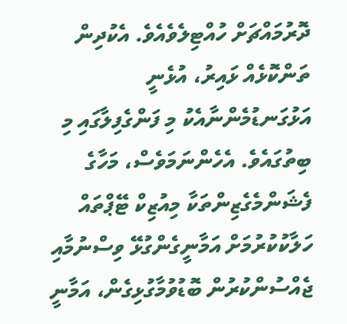ދޮރުމައްޗަށް ހުއްޓިލެވެއެވެ. އެކުދިން ތަންކޮޅެއް ޅައިރު، އުޅެނީ އަޅުގަނޑުމެންނާއެކު މި ފަންގެފިލާގައި މި ބިތުގައެވެ. އެހެންނަމަވެސް، މަހާގެ ފެޝަންމެގެޒިންތަކާ މިއުޒިކް ޓޭޕްތައް ހަލާކުކުރުމަށް އަމާނީގެންގުޅޭ ވިސްނުމާއި ޖެއްސުންކުރުން ބޮޑުވުމާގުޅިގެން، އަމާނީ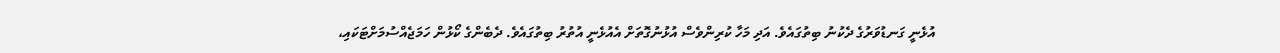އުޅެނީ ގަނޑުވަރުގެ ދެކުނު ބިތުގައެވެ. އަދި މަހާ ކުރިންވެސް އުޅުނުގޮތަށް އެއުޅެނީ އުތުރު ބިތުގައެވެ. ދެބެންގެ ކޯޅުން ހަމަޖެއްސުމަށްޓަކައި،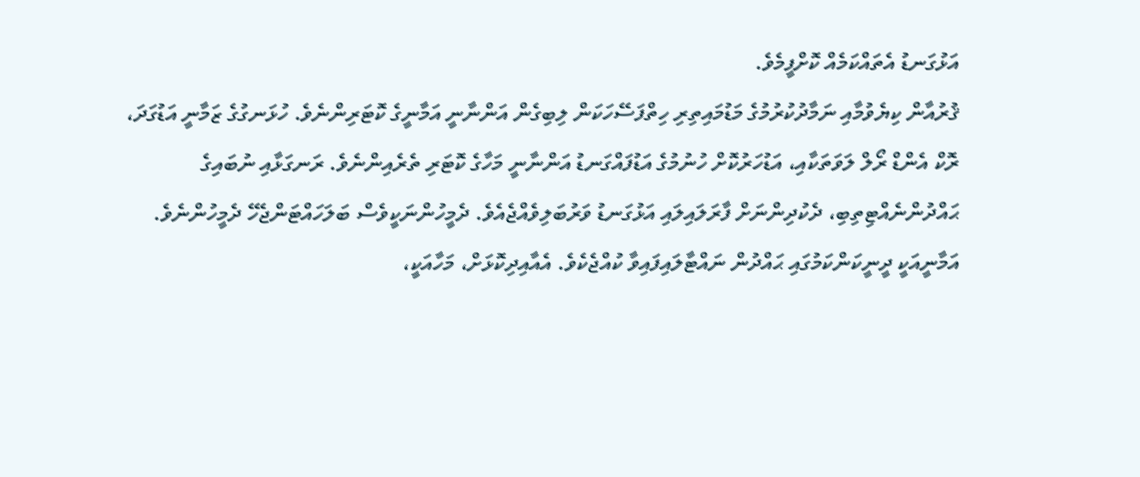އަޅުގަނޑު އެތައްކަމެއް ކޮށްފީމެވެ.
ޤުރުއާން ކިޔެވުމާއި ނަމާދުކުރުމުގެ މަޑުމައިތިރި ހިތްފަސޭހަކަން ލިބިގެން އަންނާނީ އަމާނީގެ ކޮޓަރިންނެވެ. ހުޅަނގުގެ ޒަމާނީ އަޑުގަދަ، ރޮކް އެންޑް ރޯލް ލަވަތަކާއި، އަޑުހަރުކޮށް ހުނުމުގެ އަޑުފައްގަނޑު އަންނާނީ މަހާގެ ކޮޓަރި ތެރެއިންނެވެ. ރަނގަޅާއި ނުބައިގެ ޙައްދުންނެއްޓިތިބި، ދެކުދިންނަށް ފާރަލައިލައި އަޅުގަނޑު ވަރުބަލިވެއްޖެއެވެ. ދެމީހުންނަކީވެސް ބަލަހައްޓަންޖެހޭ ދެމީހުންނެވެ. އަމާނީއަކީ ދީނީކަންކަމުގައި ޙައްދުން ނައްޓާލައިފައިވާ ކުއްޖެކެވެ. އެއާއިދިކޮޅަށް، މަހާއަކީ،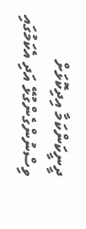ދީނީކަންކަމާ އިދިކޮޅަށް ވިސްނުންގެންގުޅޭ އަދި އެކަމުގައި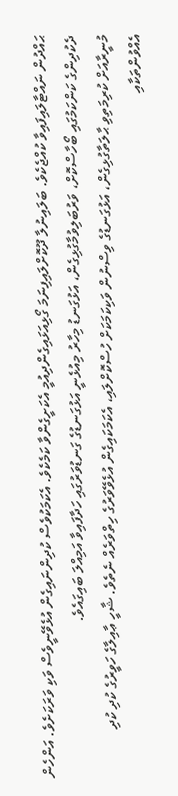ޙައްދުން ނައްޓާލައިފައިވާ ކުއްޖެކެވެ. ބަލައިނުލާ ދޫކޮށްލައިފިނަމަ ގޯޅިއަޅައިގެންދިއުމީ އެކަށީގެންވާ ކަމެކެވެ. އެކަމަކުވެސް ކުދިންނައިގެން އުޅެވޭނީވެސް ވަކި ވަރަކަށެވެ. އަންހެން ދެކުދިންގެ ކަންކަމުގައި ބޯހާސްކޮށް، ވަރުބަލިވުމާގުޅިގެން، އަޅުގަނޑު މިހާރު މިއުޅެނީ އަޅުގަނޑުގެ ގަނޑުވަރުގައި ހަދާފައިވާ އަމިއްލަ ބައިގައެވެ.
މުނީރާއަށް ކުރިމަތިވި ޙާލަތާގުޅިގެން، އަޅުގަނޑުގެ ވިސްނުން ވަކިކަމަކަށް ހުސްކޮށްލައި، އެކަމަކައިގެން އުޅެވޭވަރުގެ ހިތްވަރެއް ނެތެވެ. ޝާހީ ޢާއިލާގެ ހަވީރުގެ ކުދި ކުދި އެއްވުންތަކާއި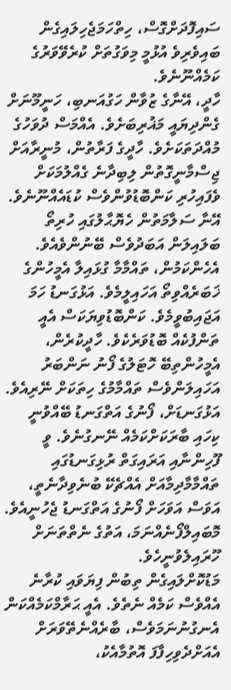ސައިފޮދަށްގޮސް، ހިތްހަމަޖެހިލައިގެން ބައިވެރިވެ އުޅުމީ މިވަގުތަށް ކުރެވޭވަރުގެ ކަމެއްނޫނެވެ.
ހާދީ، އޭނާގެ ޒުވާން ހަގުއަނބި، ހަނީމޫނަށް ގެންދިޔައީ މަޣުރިބަށެވެ. އެއްމަސް ދުވަހުގެ މުއްދަތަކަށެވެ. ހާދީގެ ފަރާތުން، މުނީރާއަށް ޖިސްމާނީގޮތުން ލިބިދާނެ ގެއްލުމަކަށް ވެފައިހުރި ކަންބޮޑުވުންވެސް ކުޑައެއްނޫނެވެ. އޭނާ ސަލާމަތުން ހެޔޮޙާލުގައި ހުރިތޯ ބަލައިލަން އަބަދުވެސް ބޭނުންވެއެވެ. އެހެންކަމުން، ތައްމާމާ ގުޅައިލާ އެމީހުންގެ ޚަބަރެއްވިތޯ އަހައިލީމެވެ. އަޅުގަނޑު ހަމަ އަޖައިބުވީމެވެ. ކަންބޮޑުވިޔަކަސް އެއީ ތަންފުކެއް ބޮޑުވަރެކެވެ. ހާދީކުރެން، އެމީހުންތިބޭ ހޮޓަލުގެ ފޯނު ނަންބަރު އަހައިލަންވެސް ތައްމާމުގެ ހިތަކަށް ނޭރިއެވެ. އަޅުގަނޑަށް، ފޯނުގެ އަތްގަނޑު ބޭއްވުނީ ކިހައި ބާރަކަށްކަމެއް ނޭނގުނެވެ. ވީ ފޫހިންނާއި އަރައިގަތް ރުޅިގަނޑުގައި ތައްމާމާދިމާއަށް އެއްޗެކޭ ބުނެވިދާނެތީ، އަވަސް އަވަހަށް ފޯނުގެ އަތްގަނޑު ޖެހުނީއެވެ. މޮބައިލްފޯނެއްނަމަ، އަތުގެ ނެތްތަނަށް ހޫރައިލެވުނީހެވެ.
މަޑުކޮށްލައިގެން ތިބުން ފިޔަވައި ކުރާނެ އެއްވެސް ކަމެއް ނެތެވެ. އެއީ ޙަރާމްކަމެއްކަން އެނގުނުނަމަވެސް، ބާރެއްނެތޭވަރަށް އެއަށްދެވިހިފާފަ އޮތުމާއެކު،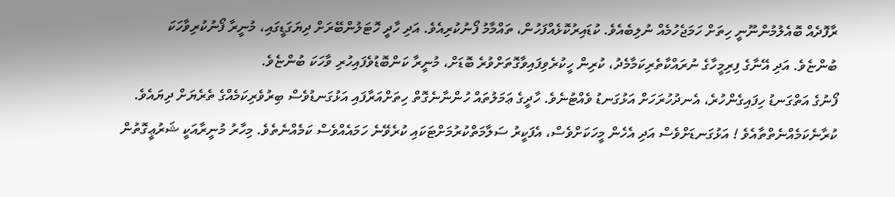ރާފޮދެއް ބޮއެލުމުންނޫނީ ހިތަށް ހަމަޖެހުމެއް ނުލިބެއެވެ. ކުޑައިރުކޮޅެއްފަހުން، ތައްމާމު ފޯނުކުރިއެވެ. އަދި ހާދީ ހޮޓަލުންބޭރަށް ދިޔަގަޑީގައި، މުނީރާ ފޯނުކުރިވާހަކަ ބުންޏެވެ. އަދި އޭނާގެ ފިރިމީހާގެ ނުރައްކާތެރިކަމާމެދު، ކުރިން ހީކުރެވިފައިވާގޮތަށްވުރެ ބޮޑަށް، މުނީރާ ކަންބޮޑުވެފައިހުރި ވާހަކަ ބުންޏެވެ.
ފޯނުގެ އަތްގަނޑު ހިފައިގެންހުރެ، އެނދުހުރަހަށް އަޅުގަނޑު ވެއްޓުނެވެ. ހާދީގެ ޢަމަލުތައް ހުންނާނެގޮތް ހިތަށްއަރާފައި އަޅުގަނޑުވެސް ބިރުވެރިކަމެއްގެ ތެރެޔަށް ދިޔައެވެ. ކުރާނެކަމެއްނެތްތާއެވެ ! އަޅުގަނޑަށްވެސް އަދި އެހެން މީހަކަށްވެސް، އެފަކީރު ސަލާމަތްކުރުމަށްޓަކައި ކުރެވޭނެ ހަމައެއްވެސް ކަމެއްނެތެވެ. މިހާރު މުނީރާއަކީ ޝަރުޢީގޮތުން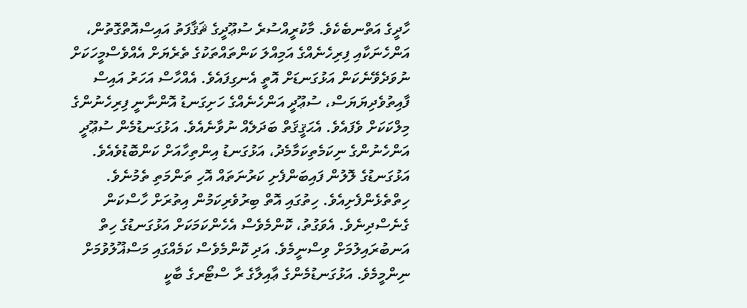ހާދީގެ އަތްނބެކެވެ. މާކުރީއްސުރެ ސުޢޫދީގެ ޘަޤާފަތު އައިސްއޮތްގޮތުން، އަންހެނަކާއި ފިރިހެނެއްގެ އަމިއްލަ ކަންތައްތަކުގެ ތެރެޔަށް އެއްވެސްމީހަކަށް ނުވަދެވޭނެކަން އަޅުގަނޑަށް އޮތީ އެނގިފައެވެ. އެއްހާސް އަހަރު އައިސް ފާއިތުވެދިޔަޔަސް، ސުޢޫދީ އަންހެނެއްގެ ހަށިގަނޑު އޮންނާނީ ފިރިހެނުންގެ މިލްކަކަށް ވެފައެވެ. އެޙަޤީޤަތް ބަދަލެއް ނުވާނެއެވެ. އަޅުގަނޑުމެން ސުޢޫދީ އަންހެނުންގެ ނިކަމެތިކަމާމެދު، އަޅުގަނޑު އިންތިހާއަށް ކަންބޮޑުވެއެވެ.
އަޅުގަނޑުގެ ލޮލުން ފައިބަންފެށި ކަރުނަތައް އޮހި ތަންމަތި ތެމުނެވެ. ހިތްތެޅެންފެށިއެވެ. ހިތުގައި އޮތް ބިރުވެރިކަމުން އިތުރަށް ހާސްކަން ގެނެސްދިނެވެ. އެވަގުތު، ކޮންމެވެސް އެހެންކަމަކަށް އަޅުގަނޑުގެ ހިތް އަނބުރައިލުމަށް ވިސްނީމެވެ. އަދި ކޮންމެވެސް ކަމެއްގައި މަސްޣޫލުވުމަށް ނިންމީމެވެ. އަޅުގަނޑުމެންގެ ޢާއިލާގެ ރާ ސްޓޯރގެ ބާކީ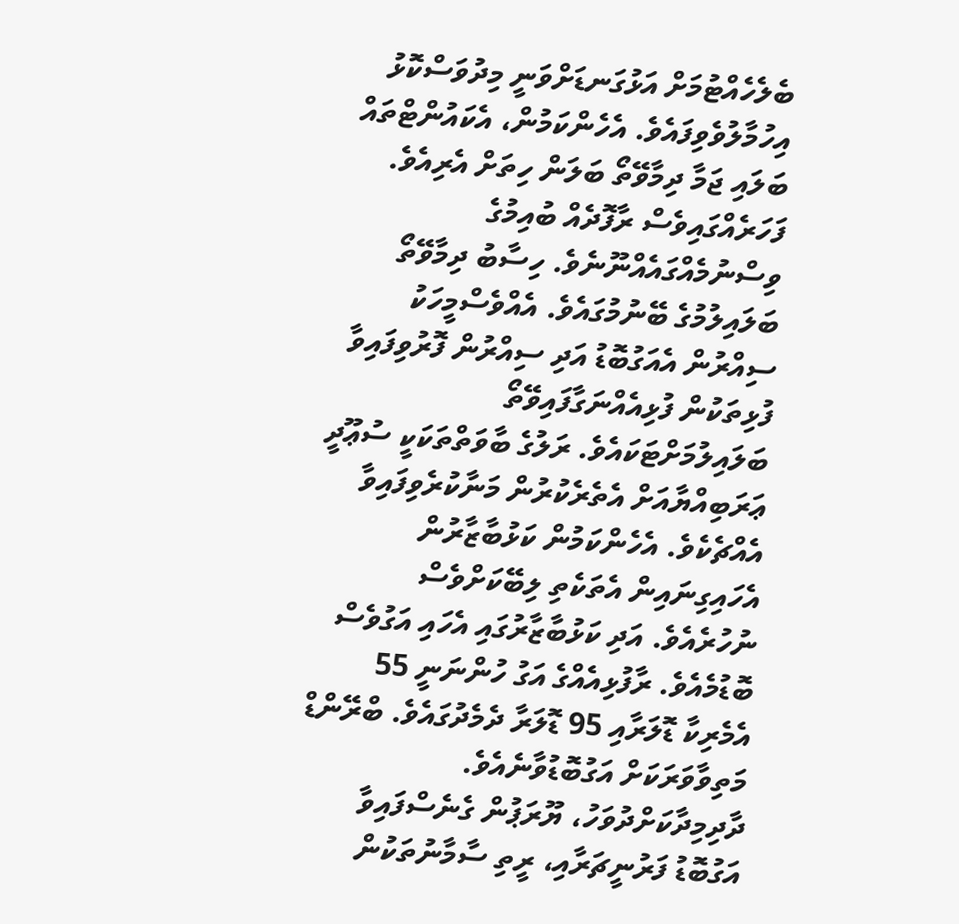ބެލެހެއްޓުމަށް އަޅުގަނޑަށްވަނީ މިދުވަސްކޮޅު އިހުމާލުވެވިފައެވެ. އެހެންކަމުން، އެކައުންޓްތައް ބަލައި ޖަމާ ދިމާވޭތޯ ބަލަން ހިތަށް އެރިއެވެ. ފަހަރެއްގައިވެސް ރާފޮދެއް ބުއިމުގެ ވިސްނުމެއްގައެއްނޫނެވެ. ހިސާބު ދިމާވޭތޯ ބަލައިލުމުގެ ބޭނުމުގައެވެ. އެއްވެސްމީހަކު ސިއްރުން އެއަގުބޮޑު އަދި ސިއްރުން ފޮރުވިފައިވާ ފުޅިތަކުން ފުޅިއެއްނަގާފައިވޭތޯ ބަލައިލުމަށްޓަކައެވެ. ރަލުގެ ބާވަތްތަކަކީ ސުޢޫދީ ޢަރަބިއްޔާއަށް އެތެރެކުރުން މަނާކުރެވިފައިވާ އެއްޗެކެވެ. އެހެންކަމުން ކަޅުބާޒާރުން އެހައިގިނައިން އެތަކެތި ލިބޭކަށްވެސް ނުހުރެއެވެ. އަދި ކަޅުބާޒާރުގައި އެހައި އަގުވެސް ބޮޑުމެއެވެ. ރާފުޅިއެއްގެ އަގު ހުންނަނީ 55 އެމެރިކާ ޑޮލަރާއި 95 ޑޮލަރާ ދެމެދުގައެވެ. ބްރޭންޑް މަތިވާވަރަކަށް އަގުބޮޑުވާނެއެވެ.
ދާދިމިދާކަށްދުވަހު، ޔޫރަޕުން ގެނެސްފައިވާ އަގުބޮޑު ފަރުނީޗަރާއި، ރީތި ސާމާނުތަކުން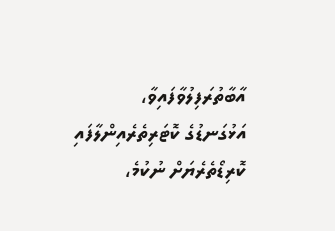އާބާތުރަފިލުވާފައިވާ، އަޅުގަނޑުގެ ކޮޓަރިތެރެއިންލާފައި ކޮރިޑޯތެރެޔަށް ނުކުމެ،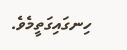ހިނގައިގަތީމެވެ.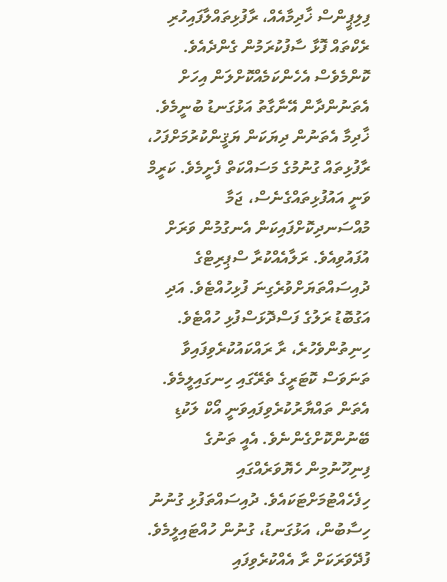ފިލިޕީންސް ޚާދިމާއެއް، ރާފުޅިތައްލާފައިހުރި ރެކްތައް ފޮޅާ ސާފުކުރަމުން ގެންދެއެވެ. ކޮންމެވެސް އެހެންކަމެއްކޮށްލަން އިހަށް އެތަނުންދާން އޭނާގާތު އަޅުގަނޑު ބުނީމެވެ. ޚާދިމާ އެތަނުން ދިޔަކަން ޔަޤީންކުރުމަށްފަހު، ރާފުޅިތައް ގުނުމުގެ މަސައްކަތް ފެށީމެވެ. ކަރީމް ވަނީ އައުފުޅިތައްގެނެސް، ޖަމާ މުއްސަނދިކޮށްފައިކަން އެނގުމުން ވަރަށް އުފައުވިއެވެ. ރަލާއެއްކުރާ ސްޕިރިޓްގެ ދުއިސައްތަޔަށްވުރެގިނަ ފުޅިހުއްޓެވެ. އަދި އަގުބޮޑު ރަލުގެ ފަސްދޮޅަސްފުޅި ހުއްޓެވެ.
ހިނިތުންވެހުރެ، ރާ ރައްކައުކުރެވިފައިވާ ތަނަވަސް ކޮޓަރީގެ ތެރޭގައި ހިނގައިލީމެވެ. އެތަން ތައްޔާރުކުރެވިފައިވަނީ އޯކް ލަކުޑި ބޭނުންކޮށްގެންނެވެ. އެއީ ތަނުގެ ފިނިހޫނުމިން ހެޔޮވަރެއްގައި ހިފެހެއްޓުމަށްޓަކައެވެ. ދުއިސައްތަފުޅި ގުނުނު ހިސާބުން، އަޅުގަނޑު، ގުނުން ހުއްޓައިލީމެވެ. ފުދޭވަރަކަށް ރާ އެއްކުރެވިފައި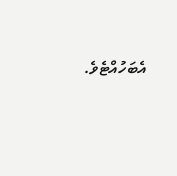އެބަހުއްޓެވެ.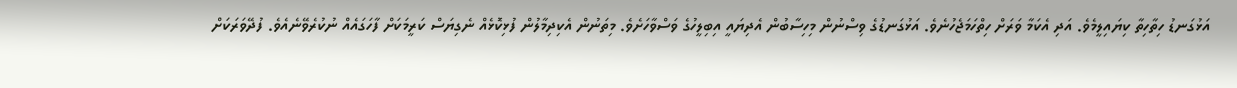އަޅުގަނޑު ހިތާހިތާ ކިޔައިލީމެވެ. އަދި އެކަމާ ވަރަށް ހިތްހަމަޖެހުނެވެ. އަޅުގަނޑުގެ ވިސްނުން މިހިސާބުން އެދިޔައީ އިބިލީހުގެ ވަސްވާހަށެވެ. މިތަނުން އެކިދިމާލުން ފުޅިކޮޅެއް ނެގިޔަސް ކަރީމަކަށް ފާހަގައެއް ނުކުރެވޭނެއެވެ. ފުދޭވަރަކަށް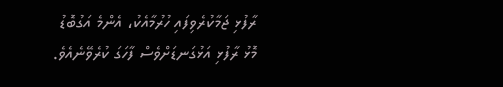ރާފުޅި ޖަމާކުރެވިފައި ހުރުމާއެކު، އެންމެ އަގުބޮޑު މޮޅު ރާފުޅި އަޅުގަނޑަށްވެސް ފާހަގަ ކުރެވޭނެއެވެ.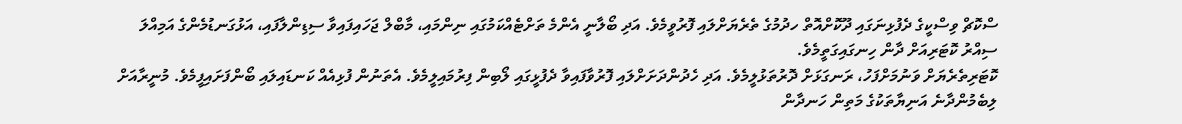ސްކޮޗް ވިސްކީގެ ދެފުޅިނަގައި ދޫކޮށްއޮތް ހދުމުގެ ތެރެޔަށްލައި ފޮރުވީމެވެ. އަދި ބޯލާނީ އެންމެ ތަށްޓެއްކަމުގައި ނިންމައި، މާބްލް ޖަހައިފައިވާ ސިޑިންލާފައި، އަޅުގަނޑުމެންގެ އަމިއްލަ ސިއްރު ކޮޓަރިއަށް ދާން ހިނގައިގަތީމެވެ.
ކޮޓަރިތެރެޔަށް ވަނުމަށްފަހު، ރަނގަޅަށް ދޮރުތަޅުލީމެވެ. އަދި ހެދުންދަށަށްލައި ފޮރުވާފައިވާ ދެފުޅީގައި ލޯބިން ފިރުމައިލީމެވެ. އެތަނުން ފުޅިއެއް ކަނޑައިލައި ބޯންފަށައިފީމެވެ. މުނީރާއަށް ލިބެމުންދާނެ އަނިޔާތަކުގެ މަތިން ހަނދާން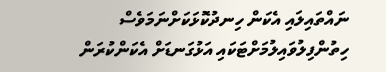ނައްތައިލައި އެކަން ހިނދުކޮޅަކަށްނަމަވެސް ހިތުންފިލުވައިލުމަށްޓަކައި އަޅުގަނޑަށް އެކަންކުރަން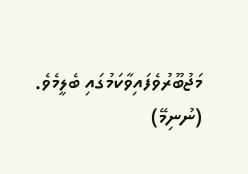މަޖުބޫރުވެފައިވާކަމުގައި ބެލީމެވެ.
(ނުނިމޭ)